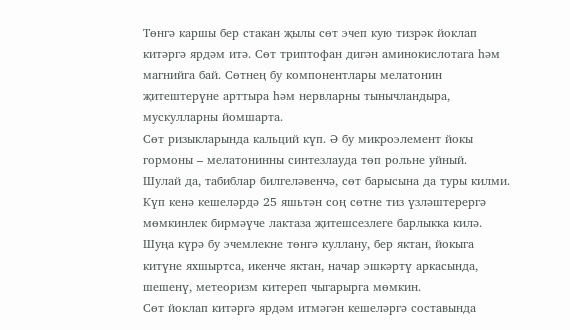Төнгә каршы бер стакан җылы сөт эчеп кую тизрәк йоклап китәргә ярдәм итә. Сөт триптофан дигән аминокислотага һәм магнийга бай. Сөтнең бу компонентлары мелатонин җитештерүне арттыра һәм нервларны тынычландыра, мускулларны йомшарта.
Сөт ризыкларында кальций күп. Ә бу микроэлемент йокы гормоны – мелатонинны синтезлауда төп рольне уйный.
Шулай да, табиблар билгеләвенчә, сөт барысына да туры килми. Күп кенә кешеләрдә 25 яшьтән соң сөтне тиз үзләштерергә мөмкинлек бирмәүче лактаза җитешсезлеге барлыкка килә. Шуңа күрә бу эчемлекне төнгә куллану, бер яктан, йокыга китүне яхшыртса, икенче яктан, начар эшкәртү аркасында, шешенү, метеоризм китереп чыгарырга мөмкин.
Сөт йоклап китәргә ярдәм итмәгән кешеләргә составында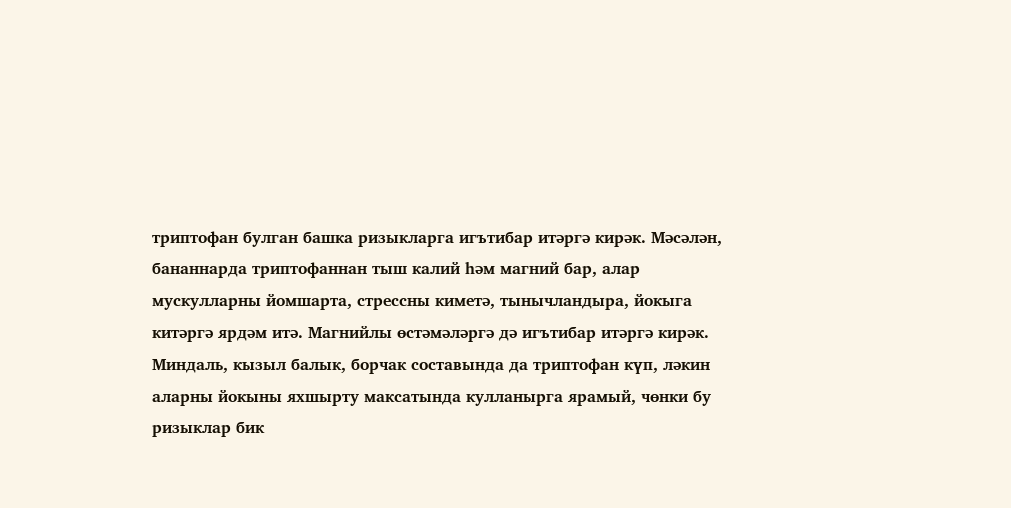триптофан булган башка ризыкларга игътибар итәргә кирәк. Мәсәлән, бананнарда триптофаннан тыш калий һәм магний бар, алар мускулларны йомшарта, стрессны киметә, тынычландыра, йокыга китәргә ярдәм итә. Магнийлы өстәмәләргә дә игътибар итәргә кирәк.
Миндаль, кызыл балык, борчак составында да триптофан күп, ләкин аларны йокыны яхшырту максатында кулланырга ярамый, чөнки бу ризыклар бик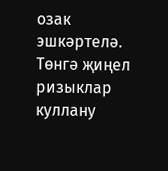озак эшкәртелә. Төнгә җиңел ризыклар куллану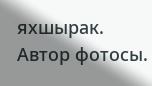яхшырак.
Автор фотосы.